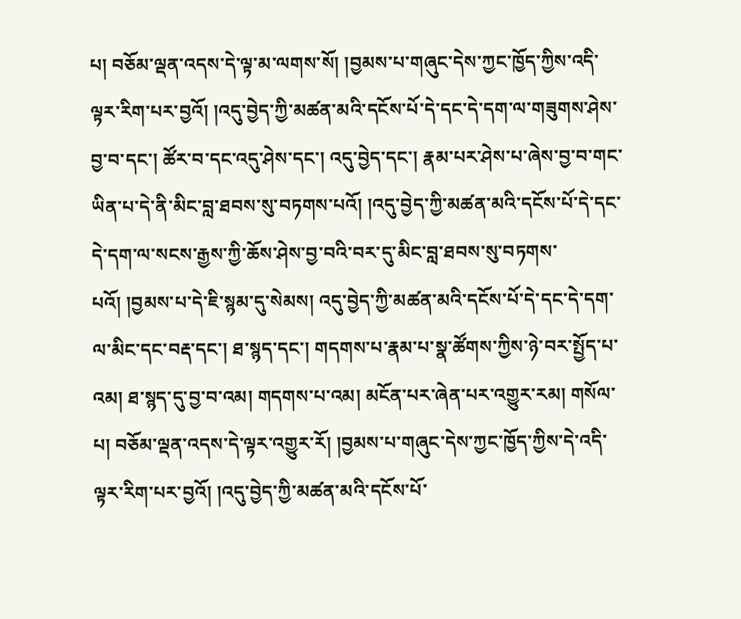པ། བཅོམ་ལྡན་འདས་དེ་ལྟ་མ་ལགས་སོ། །བྱམས་པ་གཞུང་དེས་ཀྱང་ཁྱོད་ཀྱིས་འདི་ལྟར་རིག་པར་བྱའོ། །འདུ་བྱེད་ཀྱི་མཚན་མའི་དངོས་པོ་དེ་དང་དེ་དག་ལ་གཟུགས་ཤེས་བྱ་བ་དང་། ཚོར་བ་དང་འདུ་ཤེས་དང་། འདུ་བྱེད་དང་། རྣམ་པར་ཤེས་པ་ཞེས་བྱ་བ་གང་ཡིན་པ་དེ་ནི་མིང་བླ་ཐབས་སུ་བཏགས་པའོ། །འདུ་བྱེད་ཀྱི་མཚན་མའི་དངོས་པོ་དེ་དང་དེ་དག་ལ་སངས་རྒྱས་ཀྱི་ཆོས་ཤེས་བྱ་བའི་བར་དུ་མིང་བླ་ཐབས་སུ་བཏགས་པའོ། །བྱམས་པ་དེ་ཇི་སྙམ་དུ་སེམས། འདུ་བྱེད་ཀྱི་མཚན་མའི་དངོས་པོ་དེ་དང་དེ་དག་ལ་མིང་དང་བརྡ་དང་། ཐ་སྙད་དང་། གདགས་པ་རྣམ་པ་སྣ་ཚོགས་ཀྱིས་ཉེ་བར་སྤྱོད་པ་འམ། ཐ་སྙད་དུ་བྱ་བ་འམ། གདགས་པ་འམ། མངོན་པར་ཞེན་པར་འགྱུར་རམ། གསོལ་པ། བཅོམ་ལྡན་འདས་དེ་ལྟར་འགྱུར་རོ། །བྱམས་པ་གཞུང་དེས་ཀྱང་ཁྱོད་ཀྱིས་དེ་འདི་ལྟར་རིག་པར་བྱའོ། །འདུ་བྱེད་ཀྱི་མཚན་མའི་དངོས་པོ་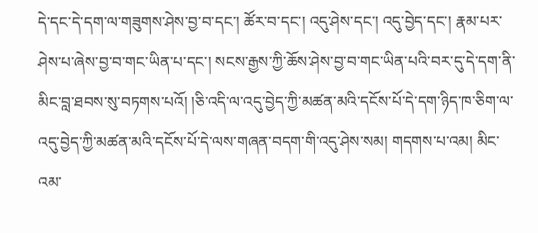དེ་དང་དེ་དག་ལ་གཟུགས་ཤེས་བྱ་བ་དང་། ཚོར་བ་དང་། འདུ་ཤེས་དང་། འདུ་བྱེད་དང་། རྣམ་པར་ཤེས་པ་ཞེས་བྱ་བ་གང་ཡིན་པ་དང་། སངས་རྒྱས་ཀྱི་ཆོས་ཤེས་བྱ་བ་གང་ཡིན་པའི་བར་དུ་དེ་དག་ནི་མིང་བླ་ཐབས་སུ་བཏགས་པའོ། །ཅི་འདི་ལ་འདུ་བྱེད་ཀྱི་མཚན་མའི་དངོས་པོ་དེ་དག་ཉིད་ཁ་ཅིག་ལ་འདུ་བྱེད་ཀྱི་མཚན་མའི་དངོས་པོ་དེ་ལས་གཞན་བདག་གི་འདུ་ཤེས་སམ། གདགས་པ་འམ། མིང་འམ་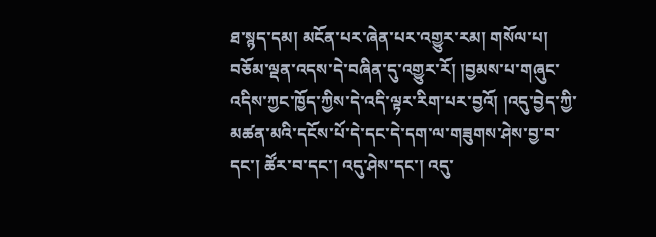ཐ་སྙད་དམ། མངོན་པར་ཞེན་པར་འགྱུར་རམ། གསོལ་པ། བཅོམ་ལྡན་འདས་དེ་བཞིན་དུ་འགྱུར་རོ། །བྱམས་པ་གཞུང་འདིས་ཀྱང་ཁྱོད་ཀྱིས་དེ་འདི་ལྟར་རིག་པར་བྱའོ། །འདུ་བྱེད་ཀྱི་མཚན་མའི་དངོས་པོ་དེ་དང་དེ་དག་ལ་གཟུགས་ཤེས་བྱ་བ་དང་། ཚོར་བ་དང་། འདུ་ཤེས་དང་། འདུ་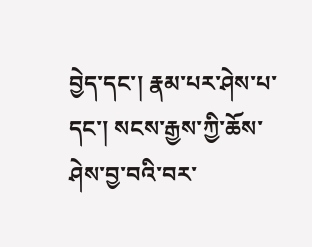བྱེད་དང་། རྣམ་པར་ཤེས་པ་དང་། སངས་རྒྱས་ཀྱི་ཆོས་ཤེས་བྱ་བའི་བར་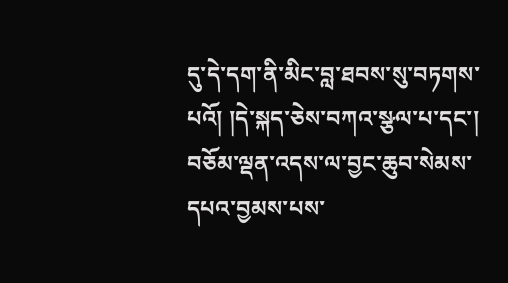དུ་དེ་དག་ནི་མིང་བླ་ཐབས་སུ་བཏགས་པའོ། །དེ་སྐད་ཅེས་བཀའ་སྩལ་པ་དང་། བཅོམ་ལྡན་འདས་ལ་བྱང་ཆུབ་སེམས་དཔའ་བྱམས་པས་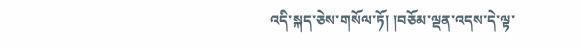འདི་སྐད་ཅེས་གསོལ་ཏོ། །བཅོམ་ལྡན་འདས་དེ་ལྟ་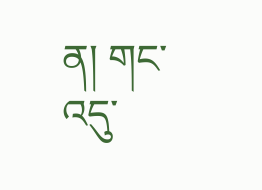ན། གང་འདུ་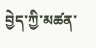བྱེད་ཀྱི་མཚན་